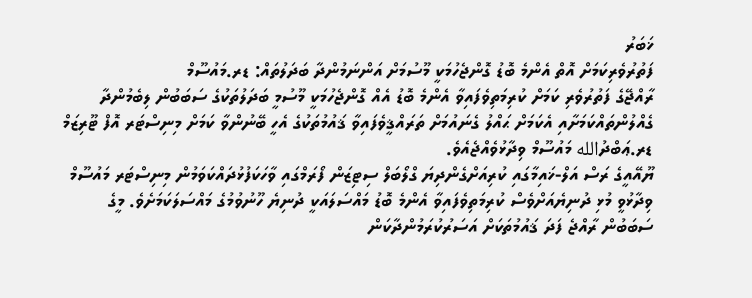ޚަބަރު
ފަތުރުވެރިކަމަށް އޮތް އެންމެ ބޮޑު ގޮންޖެހުމަކީ މޫސުމަށް އަންނަމުންދާ ބަދަލުތައް: ޑރ.މައުސޫމް
ރާއްޖޭގެ ފަތުރުވެރި ކަމަށް ކުރިމަތިވެފައިވާ އެންމެ ބޮޑު އެއް ގޮންޖެހުމަކީ މޫސުމީ ބަދަލުތަކުގެ ސަބަބުން ލިބެމުންދާ ގެއްލުންތައްކަމަށާއި އެކަމަށް ޙައްލު ގެނައުމަށް ތަރައްޤީވެފައިވާ ޤައުމުތަކުގެ އެހީ ބޭނުންވާ ކަމަށް މިނިސްޓަރ އޮފް ޓޫރިޒަމް ޑރ.ޢަބްދުالله މައުސޫމް ވިދާޅުވެއްޖެއެވެ.
ޔޫއޭއީގެ ރަސް އަލް-ޚައިމާގައި ކުރިއަށްގެންދިޔަ ގްލޯބަލް ސިޓިޒަން ފޯރަމްގައި ވާހަކަފުޅުދައްކަވަމުން މިނިސްޓަރ މައުސޫމް ވިދާޅުވީ މުޅި ދުނިޔެއަށްވެސް ކުރިމަތިވެފައިވާ އެންމެ ބޮޑު މައްސަލައަކީ ދުނިޔެ ހޫނުވުމުގެ މައްސަލަކަމަށެވެ. މީގެ ސަބަބުން ރާއްޖެ ފަދަ ޤައުމުތަކަށް އަސަރުކުރަމުންދާކަން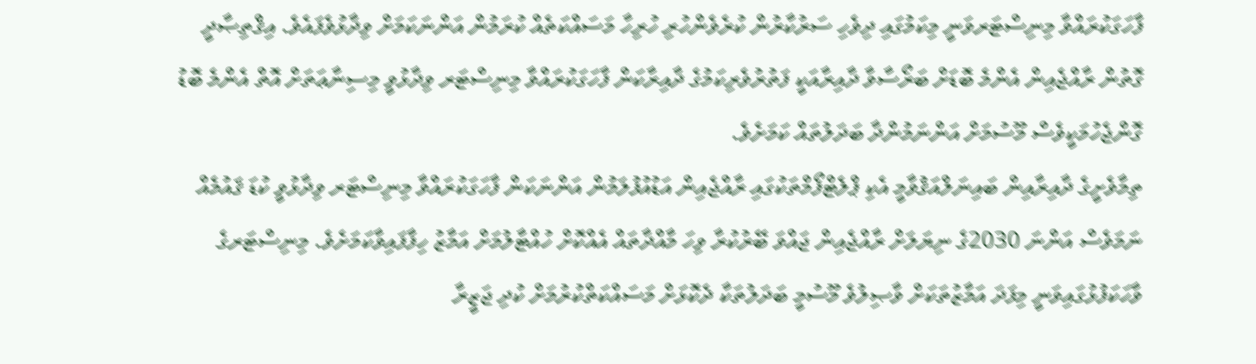ފާހަގަކުރައްވާ މިނިސްޓަރވަނީ މިކަމުގައި ދިވެހި ސަރުކާރުން ކުރެވެންހުރި ހުރިހާ މަސައްކަތެއް ކުރަމުން އަންނަކަމަށް ވިދާޅުވެފައެވެ. އިޤްތިޞާދީ ގޮތުން ރާއްޖެއިން އެންމެ ބޮޑަށް ބަރޯސާވާ ދާއިރާއަކީ ފަތުރުވެރިކަމުގެ ދާއިރާކަން ފާހަގަކުރައްވާ މިނިސްޓަރ ވިދާޅުވީ މިސިނާޢަތަށް އޮތް އެންމެ ބޮޑު ގޮންޖެހުމަކީވެސް މޫސުމަށް އަންނަމުންދާ ބަދަލުތައް ކަމަށެވެ.
ތިމާވެށީގެ ދާއިރާއިން ބައިނަލްއަޤުވާމީ އެކި ޕްލެޓްފޯމްތަކުގައި ރާއްޖެއިން އަޑުއުފުލަމުން އަންނަކަން ފާހަގަކުރައްވާ މިނިސްޓަރ ވިދާޅުވީ ކުޑަ ޤައުމެއް ނަމަވެސް އަންނަ 2030ގެ ނިޔަލަށް ރާއްޖެއިން ޖައްވަ ބޭރުކުރާ ވިހަ މާއްދާތައް އެއްކޮށް ހުއްޓާލުމަށް އަމާޒު ހިފާފައިވާކަމަށެވެ. މިނިސްޓަރގެ ވާހަކަފުޅުގައިވަނީ މިފަދަ އަމާޒުތަކަށް ވާޞިލުވެ މޫސުމީ ބަދަލުތަކާ ދެކޮޅަށް މަސައްކަތްކުރުމަށް ކުދި ޖަޒީރާ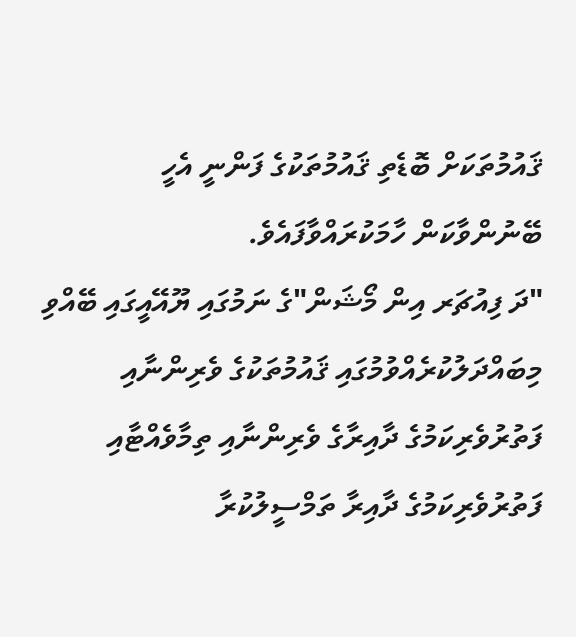ޤައުމުތަކަށް ބޮޑެތި ޤައުމުތަކުގެ ފަންނީ އެހީ ބޭނުންވާކަން ހާމަކުރައްވާފައެވެ.
"ދަ ފިއުޗަރ އިން މޯޝަން"ގެ ނަމުގައި ޔޫއޭއީގައި ބޭއްވި މިބައްދަލުކުރެއްވުމުގައި ޤައުމުތަކުގެ ވެރިންނާއި ފަތުރުވެރިކަމުގެ ދާއިރާގެ ވެރިންނާއި ތިމާވެއްޓާއި ފަތުރުވެރިކަމުގެ ދާއިރާ ތަމްސީލުކުރާ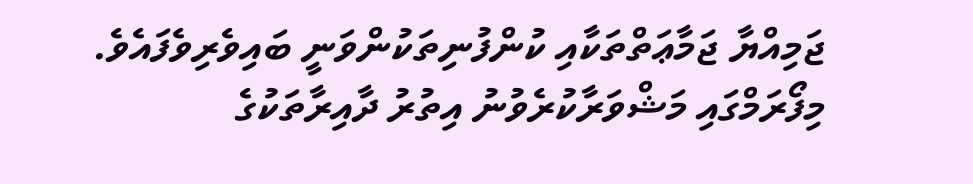ޖަމިއްޔާ ޖަމާޢަތްތަކާއި ކުންފުނިތަކުންވަނީ ބައިވެރިވެފައެވެ.
މިފޯރަމްގައި މަޝްވަރާކުރެވުނު އިތުރު ދާއިރާތަކުގެ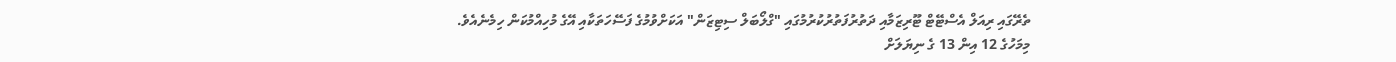ތެރޭގައި ރިއަލް އެސްޓޭޓް ޓޫރިޒަމާއި ދަތުރުފަތުރުކުރުމުގައި "ގްލޯބަލް ސިޓިޒަން" އަކަށްވުމުގެ ފަސޭހަތަކާއި އޭގެ މުހިއްމުކަން ހިމެނެއެވެ.
މިމަހުގެ 12 އިން 13 ގެ ނިޔަލަށް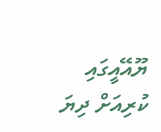ޔޫއޭއީގައި ކުރިއަށް ދިޔަ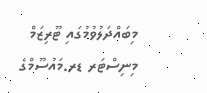މިބައްދަލުވުމުގައި ޓޫރިޒަމް މިނިސްޓަރ ޑރ.މައުސޫމްގެ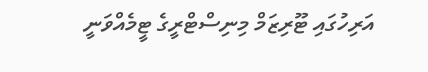އަރިހުގައި ޓޫރިޒަމް މިނިސްޓްރީގެ ޓީމެއްވަނީ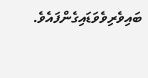ބައިވެރިވެވަޑައިގެންފައެވެ.